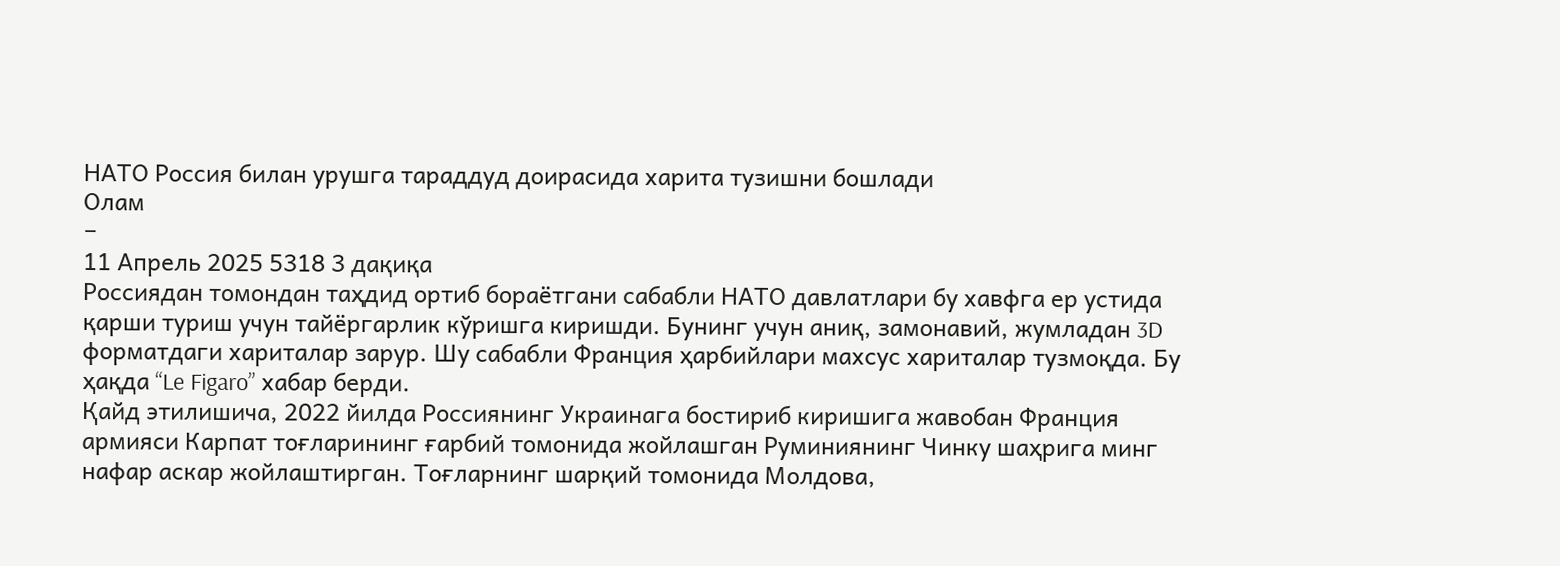НАТО Россия билан урушга тараддуд доирасида харита тузишни бошлади
Олам
−
11 Апрель 2025 5318 3 дақиқа
Россиядан томондан таҳдид ортиб бораётгани сабабли НАТО давлатлари бу хавфга ер устида қарши туриш учун тайёргарлик кўришга киришди. Бунинг учун аниқ, замонавий, жумладан 3D форматдаги хариталар зарур. Шу сабабли Франция ҳарбийлари махсус хариталар тузмоқда. Бу ҳақда “Le Figaro” хабар берди.
Қайд этилишича, 2022 йилда Россиянинг Украинага бостириб киришига жавобан Франция армияси Карпат тоғларининг ғарбий томонида жойлашган Руминиянинг Чинку шаҳрига минг нафар аскар жойлаштирган. Тоғларнинг шарқий томонида Молдова,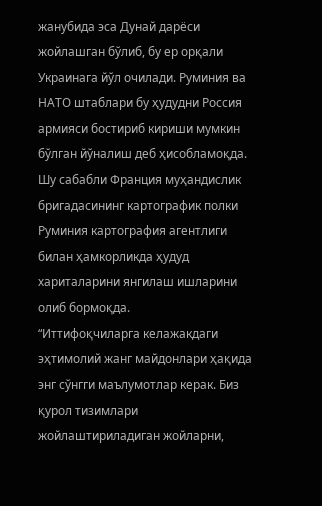жанубида эса Дунай дарёси жойлашган бўлиб, бу ер орқали Украинага йўл очилади. Руминия ва НАТО штаблари бу ҳудудни Россия армияси бостириб кириши мумкин бўлган йўналиш деб ҳисобламоқда.
Шу сабабли Франция муҳандислик бригадасининг картографик полки Руминия картография агентлиги билан ҳамкорликда ҳудуд хариталарини янгилаш ишларини олиб бормоқда.
“Иттифоқчиларга келажакдаги эҳтимолий жанг майдонлари ҳақида энг сўнгги маълумотлар керак. Биз қурол тизимлари жойлаштириладиган жойларни,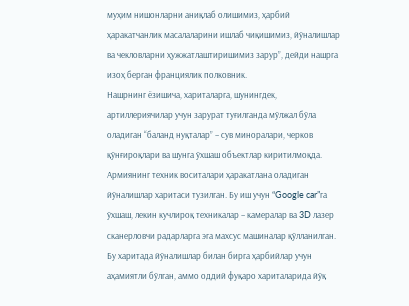муҳим нишонларни аниқлаб олишимиз, ҳарбий ҳаракатчанлик масалаларини ишлаб чиқишимиз, йўналишлар ва чекловларни ҳужжатлаштиришимиз зарур”, дейди нашрга изоҳ берган франциялик полковник.
Нашрнинг ёзишича, хариталарга, шунингдек, артиллериячилар учун зарурат туғилганда мўлжал бўла оладиган “баланд нуқталар” – сув миноралари, черков қўнғироқлари ва шунга ўхшаш объектлар киритилмоқда. Армиянинг техник воситалари ҳаракатлана оладиган йўналишлар харитаси тузилган. Бу иш учун “Google car”га ўхшаш, лекин кучлироқ техникалар – камералар ва 3D лазер сканерловчи радарларга эга махсус машиналар қўлланилган. Бу харитада йўналишлар билан бирга ҳарбийлар учун аҳамиятли бўлган, аммо оддий фуқаро хариталарида йўқ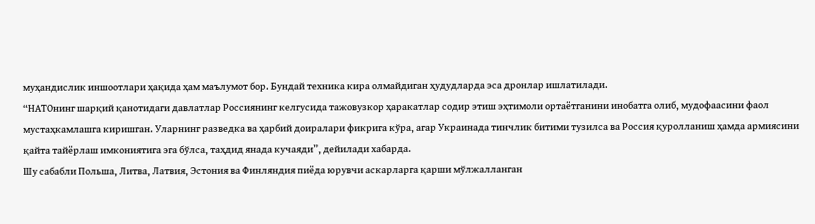муҳандислик иншоотлари ҳақида ҳам маълумот бор. Бундай техника кира олмайдиган ҳудудларда эса дронлар ишлатилади.
“НАТОнинг шарқий қанотидаги давлатлар Россиянинг келгусида тажовузкор ҳаракатлар содир этиш эҳтимоли ортаётганини инобатга олиб, мудофаасини фаол мустаҳкамлашга киришган. Уларнинг разведка ва ҳарбий доиралари фикрига кўра, агар Украинада тинчлик битими тузилса ва Россия қуролланиш ҳамда армиясини қайта тайёрлаш имкониятига эга бўлса, таҳдид янада кучаяди”, дейилади хабарда.
Шу сабабли Польша, Литва, Латвия, Эстония ва Финляндия пиёда юрувчи аскарларга қарши мўлжалланган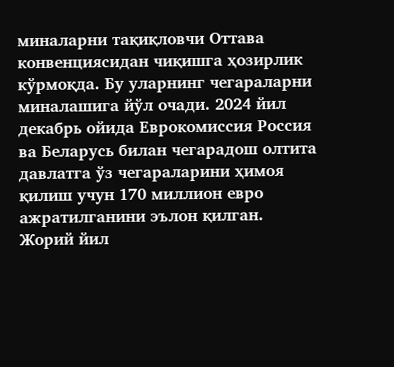миналарни тақиқловчи Оттава конвенциясидан чиқишга ҳозирлик кўрмоқда. Бу уларнинг чегараларни миналашига йўл очади. 2024 йил декабрь ойида Еврокомиссия Россия ва Беларусь билан чегарадош олтита давлатга ўз чегараларини ҳимоя қилиш учун 170 миллион евро ажратилганини эълон қилган. Жорий йил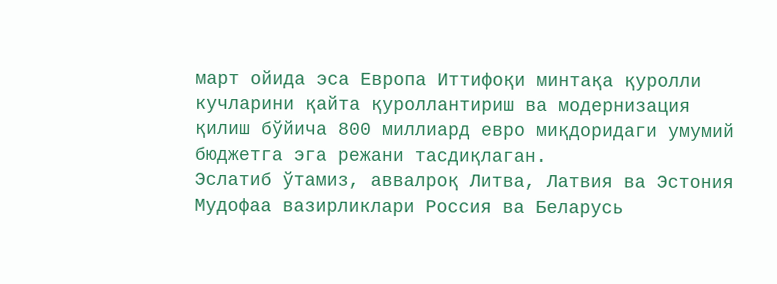март ойида эса Европа Иттифоқи минтақа қуролли кучларини қайта қуроллантириш ва модернизация қилиш бўйича 800 миллиард евро миқдоридаги умумий бюджетга эга режани тасдиқлаган.
Эслатиб ўтамиз, аввалроқ Литва, Латвия ва Эстония Мудофаа вазирликлари Россия ва Беларусь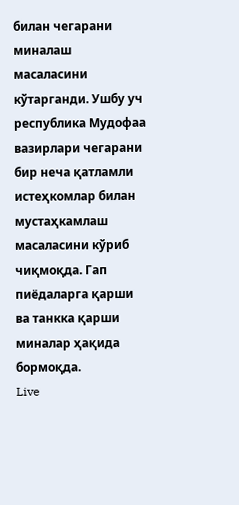билан чегарани миналаш масаласини кўтарганди. Ушбу уч республика Мудофаа вазирлари чегарани бир неча қатламли истеҳкомлар билан мустаҳкамлаш масаласини кўриб чиқмоқда. Гап пиёдаларга қарши ва танкка қарши миналар ҳақида бормоқда.
Live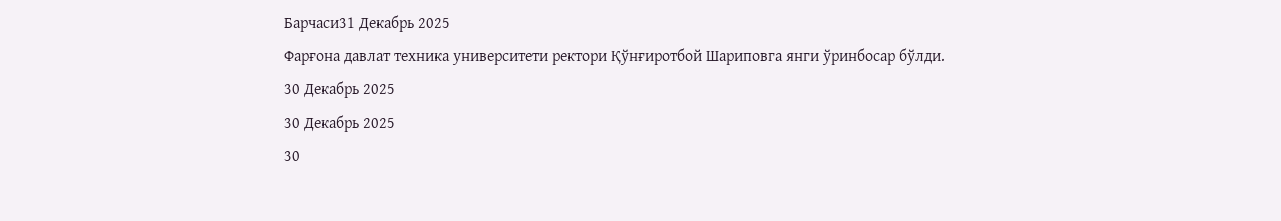Барчаси31 Декабрь 2025
Фарғона давлат техника университети ректори Қўнғиротбой Шариповга янги ўринбосар бўлди.
30 Декабрь 2025
30 Декабрь 2025
30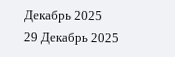Декабрь 2025
29 Декабрь 2025